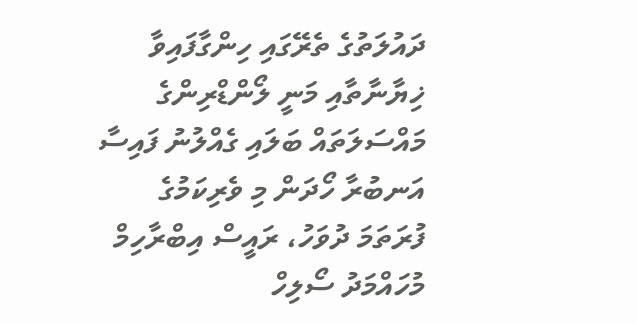ދައުލަތުގެ ތެރޭގައި ހިންގާފައިވާ ޚިޔާނާތާއި މަނީ ލޯންޑްރިންގެ މައްސަލަތައް ބަލައި ގެއްލުނު ފައިސާ އަނބުރާ ހޯދަން މި ވެރިކަމުގެ ފުރަތަމަ ދުވަހު، ރައީސް އިބްރާހިމް މުހައްމަދު ސޯލިހް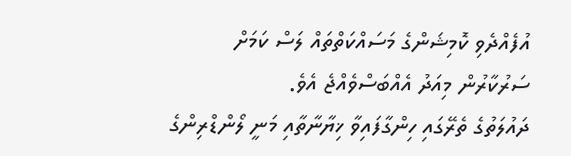އުފެއްދެވި ކޮމިޝަންގެ މަސައްކަތްތައް ލަސް ކަމަށް ސަރުކާރުން މިއަދު އެއްބަސްވެއްޖެ އެވެ.
ދައުލަތުގެ ތެރޭގައި ހިންގާފައިވާ ޚިޔާނާތާއި މަނީ ލޯންޑްރިންގެ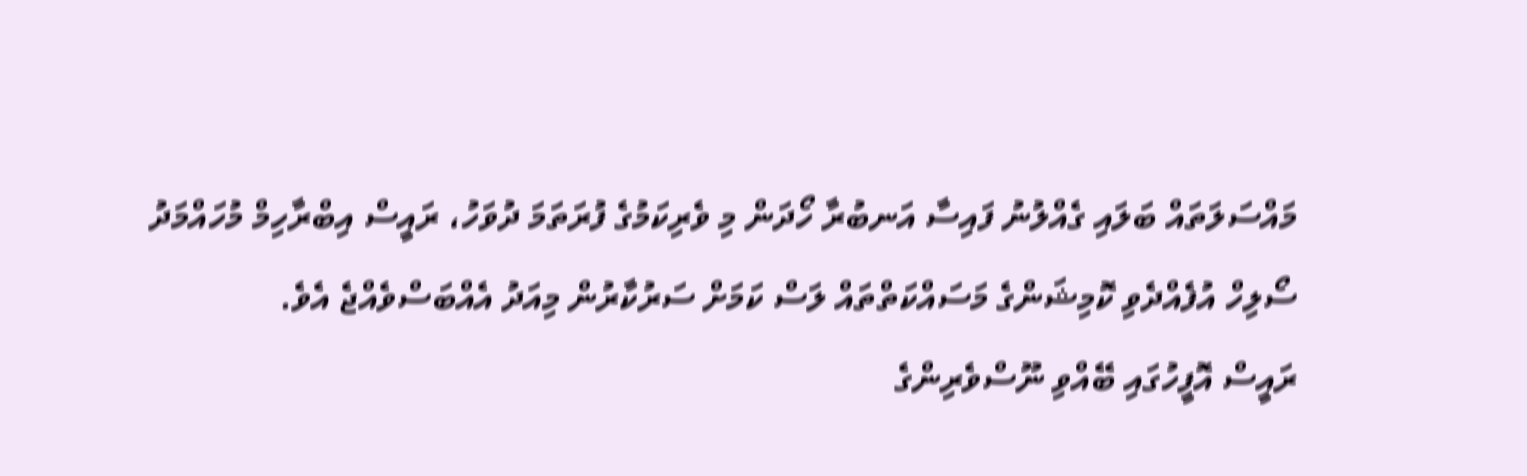މައްސަލަތައް ބަލައި ގެއްލުނު ފައިސާ އަނބުރާ ހޯދަން މި ވެރިކަމުގެ ފުރަތަމަ ދުވަހު، ރައީސް އިބްރާހިމް މުހައްމަދު ސޯލިހް އުފެއްދެވި ކޮމިޝަންގެ މަސައްކަތްތައް ލަސް ކަމަށް ސަރުކާރުން މިއަދު އެއްބަސްވެއްޖެ އެވެ.
ރައީސް އޮފީހުގައި ބޭއްވި ނޫސްވެރިންގެ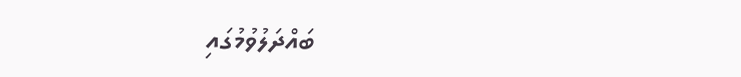ބައްދަލުވުމުގައި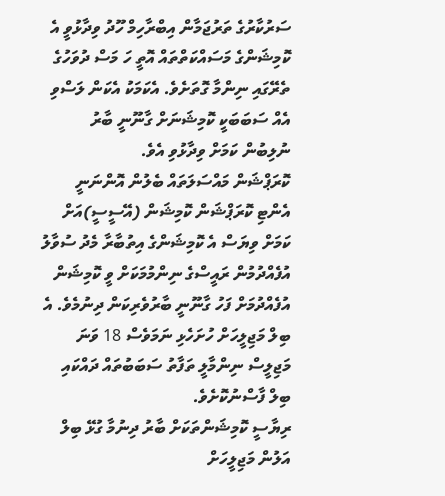ސަރުކާރުގެ ތަރުޖަމާން އިބްރާހިމް ހޫދު ވިދާޅުވީ އެ ކޮމިޝަންގެ މަސައްކަތްތައް އޮތީ ހަ މަސް ދުވަހުގެ ތެރޭގައި ނިންމާ ގޮތަށެވެ. އެކަމަކު އެކަން ލަސްވި އެއް ސަބަބަކީ ކޮމިޝަނަށް ގާނޫނީ ބާރު ނުލިބުން ކަމަށް ވިދާޅުވި އެވެ.
ކޮރަޕްޝަން މައްސަލަތައް ބެލުން އޮންނަނީ އެންޓި ކޮރަޕްޝަން ކޮމިޝަން (އޭސީސީ)އަށް ކަމަށް ވިޔަސް އެ ކޮމިޝަންގެ އިތުބާރާ މެދު ސުވާލު އުފެއްދުމުން ރައީސްގެ ނިންމުމަކަށް ވީ ކޮމިޝަން އުފެއްދުމަށް ފަހު ގާނޫނީ ބާރުވެރިކަން ދިނުމެވެ. އެ ބިލް މަޖިލީހަށް ހުށަހެޅި ނަމަވެސް 18 ވަނަ މަޖިލީސް ނިންމާލީ ތަފާތު ސަބަބުތައް ދައްކައި ބިލް ފާސްނުކޮށެވެ.
ރިޔާސީ ކޮމިޝަންތަކަށް ބާރު ދިނުމާ ގުޅޭ ބިލް އަލުން މަޖިލީހަށް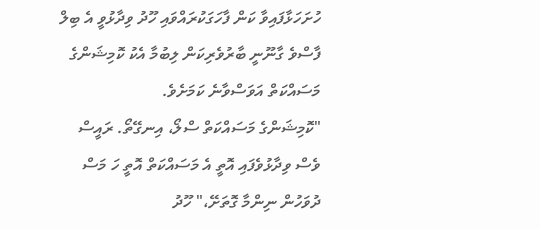ހުށަހަޅާފައިވާ ކަން ފާހަގަކުރައްވައި ހޫދު ވިދާޅުވީ އެ ބިލް ފާސްވެ ގާނޫނީ ބާރުވެރިކަން ލިބުމާ އެކު ކޮމިޝަންގެ މަސައްކަތް އަވަސްވާނެ ކަމަށެވެ.
"ކޮމިޝަންގެ މަސައްކަތް ސްލޯ، އިނގޭތޯ. ރައީސް ވެސް ވިދާޅުވެފައި އޮތީ އެ މަސައްކަތް އޮތީ ހަ މަސް ދުވަހުން ނިންމާ ގޮތަށޭ،" ހޫދު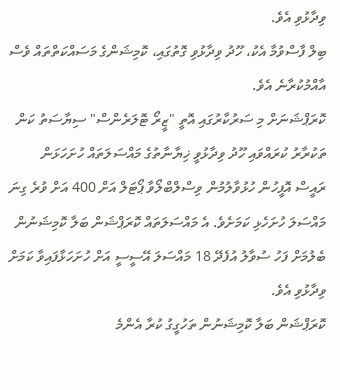ވިދާޅުވި އެވެ.
ބިލް ފާސްވުމާ އެކު، ހޫދު ވިދާޅުވި ގޮތުގައި، ކޮމިޝަންގެ މަސައްކަތްތައް ވެސް އާއްމުކުރާނެ އެވެ.
ކޮރަޕްޝަނަށް މި ސަރުކާރުގައި އޮތީ "ޒީރޯ ޓޮލަރެންސް" ސިޔާސަތު ކަން ތަކުރާރު ކުރައްވައި ހޫދު ވިދާޅުވީ ޚިޔާނާތުގެ މައްސަލަތައް ހުށަހަޅަން ރައީސް އޮފީހުން ހުޅުވާލުމުން ވިސްލްބްލޯވާ ޕޯޓަލް އަށް 400 އަށް ވުރެ ގިނަ މައްސަލަ ހުށަހެޅި ކަމަށެވެ. އެ މައްސަލަތައް ކޮރަޕްޝަން ބަލާ ކޮމިޝަނުން ބެލުމަށް ފަހު ސުވާލު އުފެދޭ 18 މައްސަލަ އޭސީސީ އަށް ހުށަހަޅާފައިވާ ކަމަށް ވިދާޅުވި އެވެ.
ކޮރަޕްޝަން ބަލާ ކޮމިޝަނުން ތަހުގީގު ކުރާ އެންމެ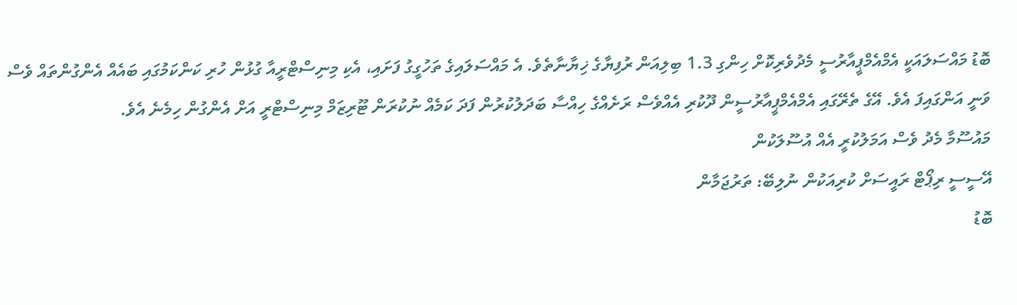ބޮޑު މައްސަލައަކީ އެމްއެމްޕީއާރުސީ މެދުވެރިކޮށް ހިންގި 1.3 ބިލިއަން ރުފިޔާގެ ޚިޔާނާތެވެ. އެ މައްސަލައިގެ ތަހުގީގު ފަށައި، އެކި މިނިސްޓްރީއާ ގުޅުން ހުރި ކަންކަމުގައި ބައެއް އެންގުންތައް ވެސް ވަނީ އަންގައިފަ އެވެ. އޭގެ ތެރޭގައި އެމްއެމްޕީއާރުސީން ދޫކުރި އެއްވެސް ރަށެއްގެ ހިއްސާ ބަދަލުކުރުން ފަދަ ކަމެއް ނުކުރަން ޓޫރިޒަމް މިނިސްޓްރީ އަށް އެންގުން ހިމެނެ އެވެ.
މައުސޫމާ މެދު ވެސް އަމަލުކުރީ އެއް އުސޫލަކުން
އޭސީސީ ރިޕޯޓް ރައީސަށް ކުރިއަކުން ނުލިބޭ: ތަރުޖަމާން
ބޮޑު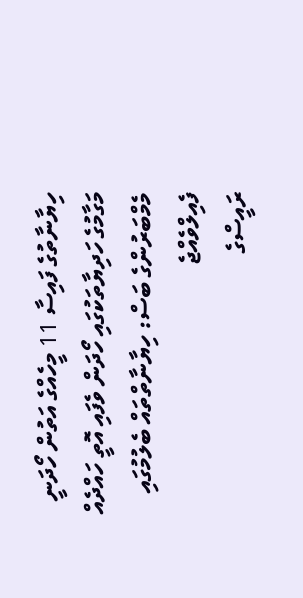ހިޔާނާތުގެ ފައިސާ 11 މީހެއްގެ އަތުން ހޯދަނީ
މަގާމުގެ ހަދިޔާތަކުގައި ހޯދަން ވެފައި އޮތީ ހައްދެއް
މެމްބަރުންގެ ބަސް: ހިޔާނާތްތައް ބެލުމުގައި ފެއިލްވެއްޖެ
ރައީސްގެ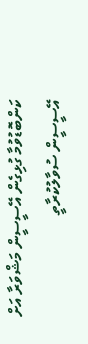ކަންބޮޑުވުމާ ގުޅިގެން އޭސީސީން މަޝްވަރާ އަށް
އޭސީސީން ސުވާލުކުރާތީ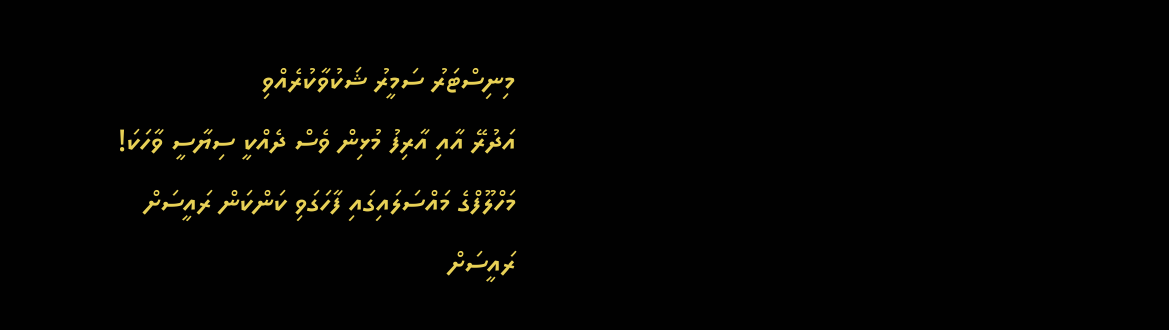މިނިސްޓަރު ސަމީރު ޝަކުވާކުރެއްވި
އަދުރޭ އާއި އާރިފު މުޅިން ވެސް ދެއްކީ ސިޔާސީ ވާހަކަ!
މަހްލޫފްގެ މައްސަލައިގައި ފާހަގަވި ކަންކަން ރައީސަށް
ރައީސަށް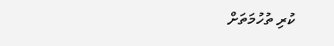ކުރި ތުހުމަތަށް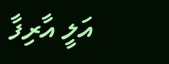އަލީ އާރިފާ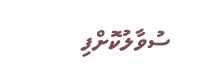ސުވާލުކޮށްފި